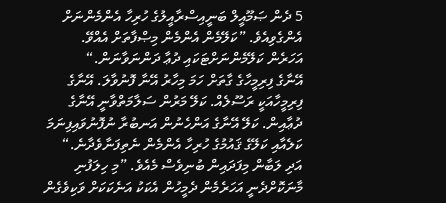5 ދެން ޞަމޫއީލް ބަނީއިސްރާއީލުގެ ހުރިހާ އެންމެންނަށް އެންގެވިއެވެ. ”ކަލޭމެން އެންމެން މިޞްފާތަށް އެއްވޭ. އަހަރެން ކަލޭމެންނަށްޓަކައި ދުޢާ ދަންނަވާނަން.“
އޭނާގެ ފިރިމީހާގެ ގާތަށް ހަމަ މިހާރު އޭނާ ފޮނުވާލަ. އޭނާގެ ފިރިމީހާއަކީ ރަސޫލެއް. ކަލޭ މަރުން ސަލާމަތްވާނީ އޭނާގެ ދުޢާއިން. ކަލޭ އޭނާގެ އަންހެނުން އަނބުރާ ނުފޮނުވައިފިނަމަ ކަލެއާއި ކަލޭގެ ޤައުމުގެ ހުރިހާ އެންމެން ނެތިފަނާވެދާނެ.“
އަދި ލަބާން މިފަދައިން ބުނިވެސް މެއެވެ. ”މި ހިލަފުނި މާނަކޮށްދެނީ އަހަރެމެން ދެމީހުން އެކަކު އަނެކަކަށް ވަކިވެގެން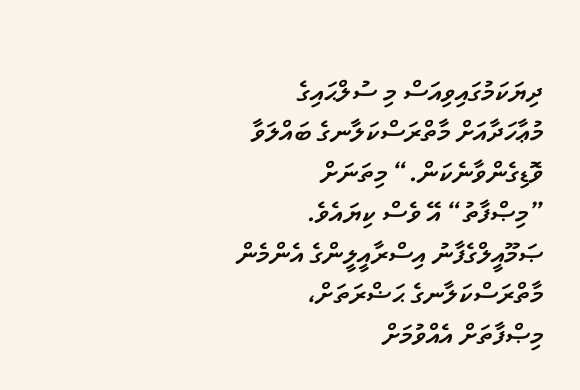ދިޔަކަމުގައިވިއަސް މި ސުލްޙައިގެ މުޢާހަދާއަށް މާތްރަސްކަލާނގެ ބައްލަވާ ވޮޑިގެންވާނެކަން.“ މިތަނަށް ”މިޞްފާތު“ އޭ ވެސް ކިޔައެވެ.
ޞަމޫއީލްގެފާނު އިސްރާއީލީންގެ އެންމެން މާތްރަސްކަލާނގެ ޙަޟްރަތަށް، މިޞްފާތަށް އެއްވުމަށް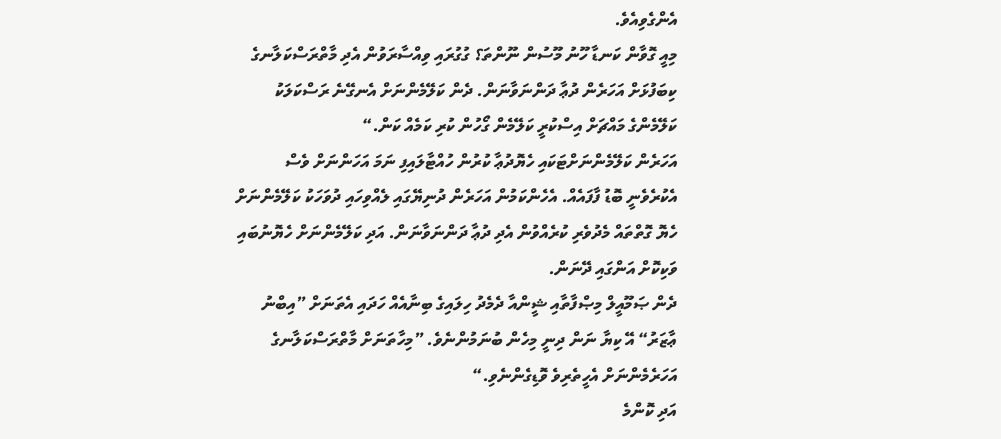އެންގެވިއެވެ.
މިއީ ގޮވާން ކަނޑާ ހޫނު މޫސުން ނޫންތަ؟ ގުގުރައި ވިއްސާރަވުން އެދި މާތްރަސްކަލާނގެ ކިބަފުޅަށް އަހަރެން ދުޢާ ދަންނަވާނަން. ދެން ކަލޭމެންނަށް އެނގޭނެ ރަސްކަލަކު ކަލޭމެންގެ މައްޗަށް އިސްކުރީ ކަލޭމެން ގޯހުން ކުރި ކަމެއް ކަން.“
އަހަރެން ކަލޭމެންނަށްޓަކައި ހެޔޮދުޢާ ކުރުން ހުއްޓާލައިފި ނަމަ އަހަންނަށް ވެސް އެކުރެވެނީ ބޮޑު ފާފައެއް. އެހެންކަމުން އަހަރެން ދުނިޔޭގައި ލެއްވިހައި ދުވަހަކު ކަލޭމެންނަށް ހެޔޮ ގޮތްތައް މެދުވެރި ކުރެއްވުން އެދި ދުޢާ ދަންނަވާނަން. އަދި ކަލޭމެންނަށް ހެޔޮނުބައި ވަކިކޮށް އަންގައި ދޭނަން.
ދެން ޞަމޫއީލް މިޞްފާތާއި ޝީންއާ ދެމެދު ހިލައިގެ ބިނާއެއް ހަދައި އެތަނަށް ”އިބްނު ޢާޒަރު“ އޭ ކިޔާ ނަން ދިނީ މިހެން ބުނަމުންނެވެ. ”މިހާތަނަށް މާތްރަސްކަލާނގެ އަހަރެމެންނަށް އެހީތެރިވެ ވޮޑިގެންނެވި.“
އަދި ކޮންމެ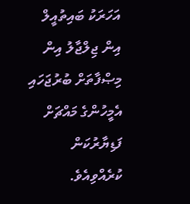އަހަރަކު ބައިތުއީލް އިން ޖިލްޖާލު އިން މިޞްފާތަށް ބުރުޖަހައި އެމީހުންގެ މައްޗަށް ފަޑިޔާރުކަން ކުރެއްވިއެވެ.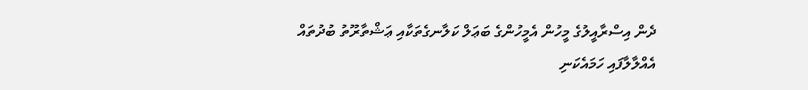ދެން އިސްރާއީލުގެ މީހުން އެމީހުންގެ ބަޢަލް ކަލާނގެތަކާއި ޢަޝްތާރޫތު ބުދުތައް އެއްލާލާފައި ހަމައެކަނި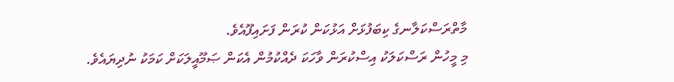މާތްރަސްކަލާނގެ ކިބަފުޅަށް އަޅުކަން ކުރަން ފަށައިފޫއެވެ.
މި މީހުން ރަސްކަލަކު އިސްކުރަން ވާހަކަ ދެއްކުމުން އެކަން ޞަމޫއީލަކަށް ކަމަކު ނުދިޔައެވެ.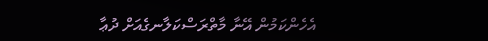އެހެންކަމުން އޭނާ މާތްރަސްކަލާނގެއަށް ދުޢާ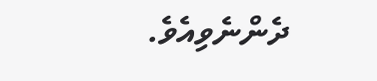ދެންނެވިއެވެ.